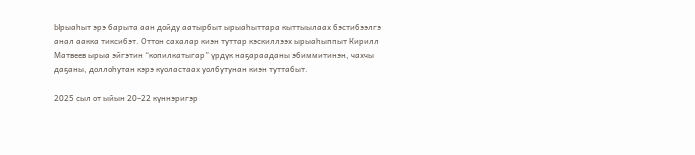Ырыаһыт эрэ барыта аан дойду аатырбыт ырыаһыттара кыттыылаах бэстибээлгэ анал аакка тиксибэт. Оттон сахалар киэн туттар кэскиллээх ырыаһыппыт Кирилл Матвеев ырыа эйгэтин “копилкатыгар” үрдүк наҕарааданы эбиммитинэн, чахчы даҕаны, доллоһутан кэрэ куоластаах уолбутунан киэн туттабыт.

2025 сыл от ыйын 20–22 күннэригэр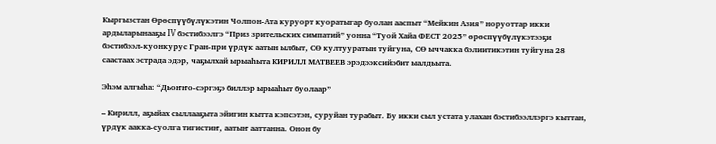Кыргызстан Өрөспүүбүлүкэтин Чолпон-Ата куруорт куоратыгар буолан ааспыт “Мейкин Азия” норуоттар икки ардыларынааҕы IV бэстибээлгэ “Приз зрительских симпатий” уонна “Туой Хайа ФЕСТ 2025” өрөспүүбүлүкэтээҕи бэстибээл-куонкурус Гран-при үрдүк аатын ылбыт, СӨ култууратын туйгуна, СӨ ыччакка бэлиитикэтин туйгуна 28 саастаах эстрада эдэр, чаҕылхай ырыаһыта КИРИЛЛ МАТВЕЕВ эрэдээксийэбит ыалдьыта.

Эһэм алгыһа: “Дьоҥҥо-сэргэҕэ биллэр ырыаһыт буолаар”

– Кирилл, аҕыйах сыллааҕыта эйигин кытта кэпсэтэн, суруйан турабыт. Бу икки сыл устата улахан бэстибээллэргэ кыттан, үрдүк аакка-суолга тигистиҥ, аатыҥ ааттанна. Онон бу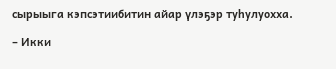сырыыга кэпсэтиибитин айар үлэҕэр туһулуохха.

– Икки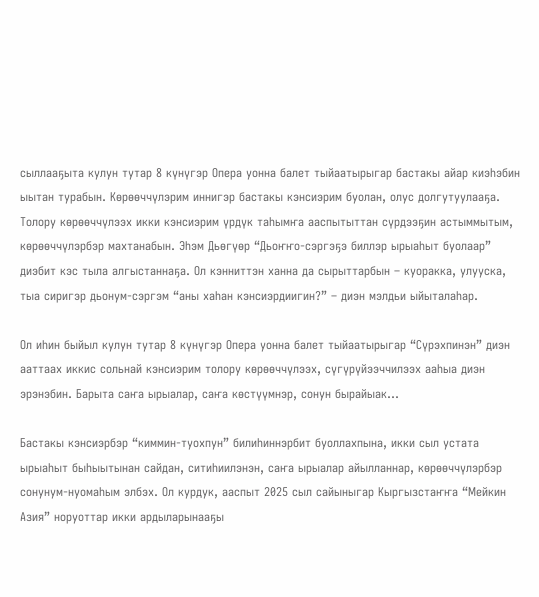сыллааҕыта кулун тутар 8 күнүгэр Опера уонна балет тыйаатырыгар бастакы айар киэһэбин ыытан турабын. Көрөөччүлэрим иннигэр бастакы кэнсиэрим буолан, олус долгутуулааҕа. Толору көрөөччүлээх икки кэнсиэрим үрдүк таһымҥа ааспытыттан сүрдээҕин астыммытым, көрөөччүлэрбэр махтанабын. Эһэм Дьөгүөр “Дьоҥҥо-сэргэҕэ биллэр ырыаһыт буолаар” диэбит кэс тыла алгыстаннаҕа. Ол кэнниттэн ханна да сырыттарбын – куоракка, улууска, тыа сиригэр дьонум-сэргэм “аны хаһан кэнсиэрдиигин?” – диэн мэлдьи ыйыталаһар.

Ол иһин быйыл кулун тутар 8 күнүгэр Опера уонна балет тыйаатырыгар “Сүрэхпинэн” диэн ааттаах иккис сольнай кэнсиэрим толору көрөөччүлээх, сүгүрүйээччилээх ааһыа диэн эрэнэбин. Барыта саҥа ырыалар, саҥа көстүүмнэр, сонун бырайыак...

Бастакы кэнсиэрбэр “киммин-туохпун” билиһиннэрбит буоллахпына, икки сыл устата ырыаһыт быһыытынан сайдан, ситиһиилэнэн, саҥа ырыалар айылланнар, көрөөччүлэрбэр сонунум-нуомаһым элбэх. Ол курдук, ааспыт 2025 сыл сайыныгар Кыргызстаҥҥа “Мейкин Азия” норуоттар икки ардыларынааҕы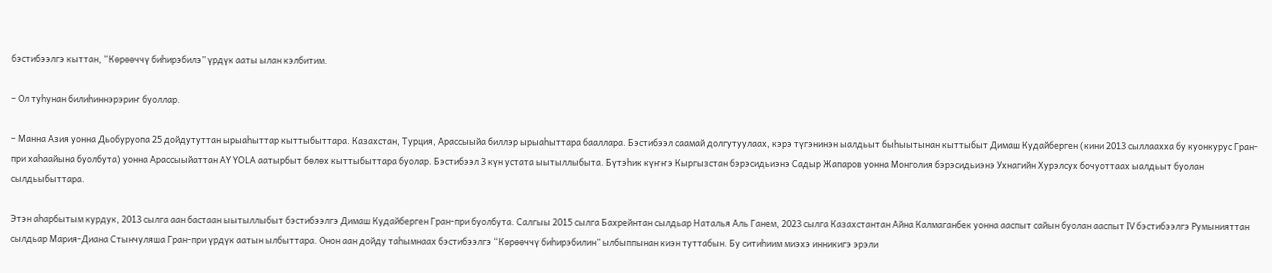бэстибээлгэ кыттан, “Көрөөччү биһирэбилэ” үрдүк ааты ылан кэлбитим.

– Ол туһунан билиһиннэрэриҥ буоллар.

– Манна Азия уонна Дьобуруопа 25 дойдутуттан ырыаһыттар кыттыбыттара. Казахстан, Турция, Арассыыйа биллэр ырыаһыттара бааллара. Бэстибээл саамай долгутуулаах, кэрэ түгэнинэн ыалдьыт быһыытынан кыттыбыт Димаш Кудайберген (кини 2013 сыллаахха бу куонкурус Гран-при хаһаайына буолбута) уонна Арассыыйаттан AY YOLA аатырбыт бөлөх кыттыбыттара буолар. Бэстибээл 3 күн устата ыытыллыбыта. Бүтэһик күҥҥэ Кыргызстан бэрэсидьиэнэ Садыр Жапаров уонна Монголия бэрэсидьиэнэ Ухнагийн Хурэлсух бочуоттаах ыалдьыт буолан сылдьыбыттара.

Этэн аһарбытым курдук, 2013 сылга аан бастаан ыытыллыбыт бэстибээлгэ Димаш Кудайберген Гран-при буолбута. Салгыы 2015 сылга Бахрейнтан сылдьар Наталья Аль Ганем, 2023 сылга Казахстантан Айна Калмаганбек уонна ааспыт сайын буолан ааспыт IV бэстибээлгэ Румынияттан сылдьар Мария-Диана Стынчуляша Гран-при үрдүк аатын ылбыттара. Онон аан дойду таһымнаах бэстибээлгэ “Көрөөччү биһирэбилин” ылбыппынан киэн туттабын. Бу ситиһиим миэхэ инникигэ эрэли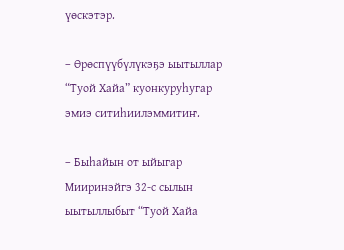үөскэтэр.

– Өрөспүүбүлүкэҕэ ыытыллар “Туой Хайа” куонкуруһугар эмиэ ситиһиилэммитиҥ.

– Быһайын от ыйыгар Мииринэйгэ 32-с сылын ыытыллыбыт “Туой Хайа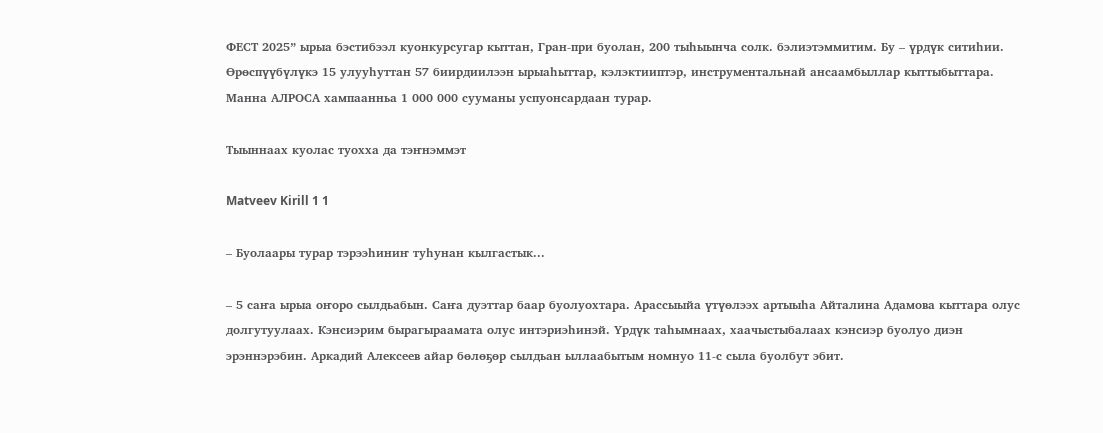ФЕСТ 2025” ырыа бэстибээл куонкурсугар кыттан, Гран-при буолан, 200 тыһыынча солк. бэлиэтэммитим. Бу – үрдүк ситиһии. Өрөспүүбүлүкэ 15 улууһуттан 57 биирдиилээн ырыаһыттар, кэлэктииптэр, инструментальнай ансаамбыллар кыттыбыттара. Манна АЛРОСА хампаанньа 1 000 000 сууманы успуонсардаан турар.

Тыыннаах куолас туохха да тэҥнэммэт

Matveev Kirill 1 1

– Буолаары турар тэрээһиниҥ туһунан кылгастык...

– 5 саҥа ырыа оҥоро сылдьабын. Саҥа дуэттар баар буолуохтара. Арассыыйа үтүөлээх артыыһа Айталина Адамова кыттара олус долгутуулаах. Кэнсиэрим бырагыраамата олус интэриэһинэй. Үрдүк таһымнаах, хаачыстыбалаах кэнсиэр буолуо диэн эрэннэрэбин. Аркадий Алексеев айар бөлөҕөр сылдьан ыллаабытым номнуо 11-с сыла буолбут эбит.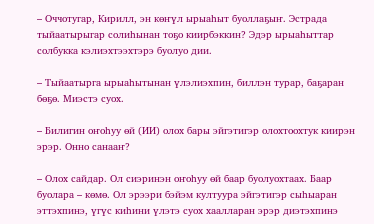– Оччотугар, Кирилл, эн көҥүл ырыаһыт буоллаҕыҥ. Эстрада тыйаатырыгар солиһынан тоҕо киирбэккин? Эдэр ырыаһыттар солбукка кэлиэхтээхтэрэ буолуо дии.

– Тыйаатырга ырыаһытынан үлэлиэхпин, биллэн турар, баҕаран бөҕө. Миэстэ суох.

– Билигин оҥоһуу өй (ИИ) олох бары эйгэтигэр олохтоохтук киирэн эрэр. Онно санааҥ?

– Олох сайдар. Ол сиэринэн оҥоһуу өй баар буолуохтаах. Баар буолара – көмө. Ол эрээри бэйэм култуура эйгэтигэр сыһыаран эттэхпинэ, үгүс киһини үлэтэ суох хаалларан эрэр диэтэхпинэ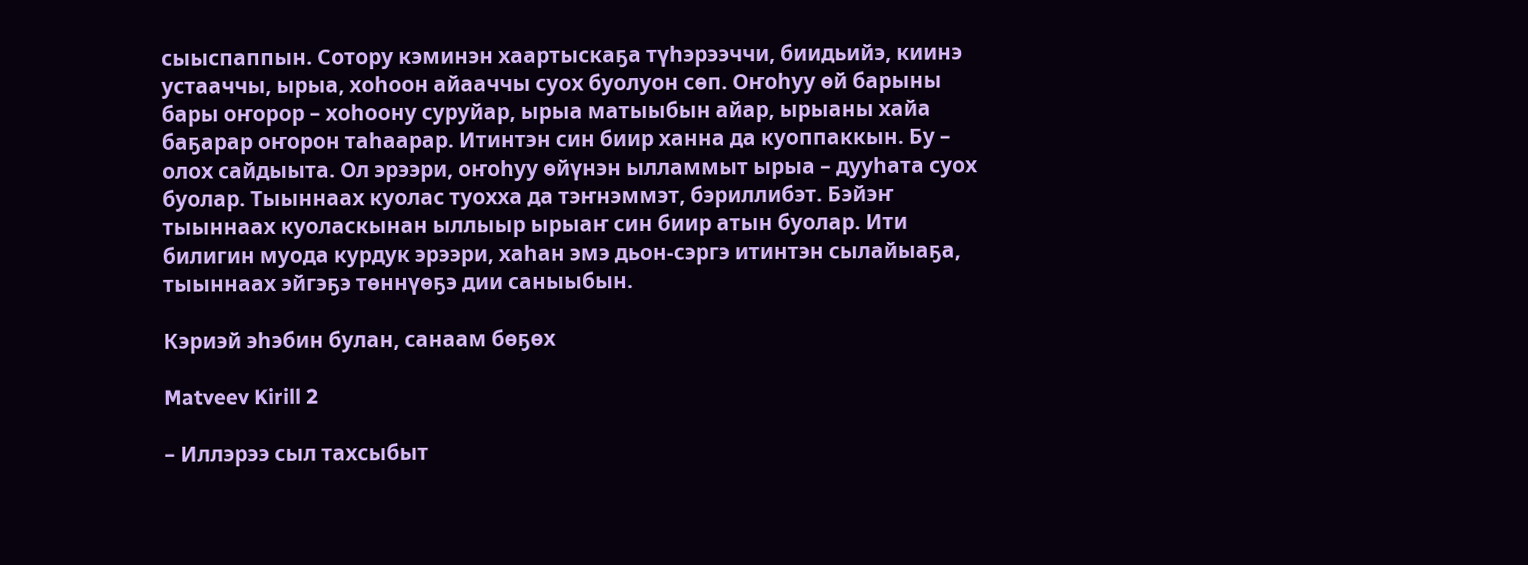сыыспаппын. Сотору кэминэн хаартыскаҕа түһэрээччи, биидьийэ, киинэ устааччы, ырыа, хоһоон айааччы суох буолуон сөп. Оҥоһуу өй барыны бары оҥорор – хоһоону суруйар, ырыа матыыбын айар, ырыаны хайа баҕарар оҥорон таһаарар. Итинтэн син биир ханна да куоппаккын. Бу – олох сайдыыта. Ол эрээри, оҥоһуу өйүнэн ылламмыт ырыа – дууһата суох буолар. Тыыннаах куолас туохха да тэҥнэммэт, бэриллибэт. Бэйэҥ тыыннаах куоласкынан ыллыыр ырыаҥ син биир атын буолар. Ити билигин муода курдук эрээри, хаһан эмэ дьон-сэргэ итинтэн сылайыаҕа, тыыннаах эйгэҕэ төннүөҕэ дии саныыбын.

Кэриэй эһэбин булан, санаам бөҕөх

Matveev Kirill 2

– Иллэрээ сыл тахсыбыт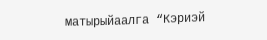матырыйаалга “Кэриэй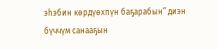эһэбин көрдүөхпүн баҕарабын” диэн бүччүм санааҕын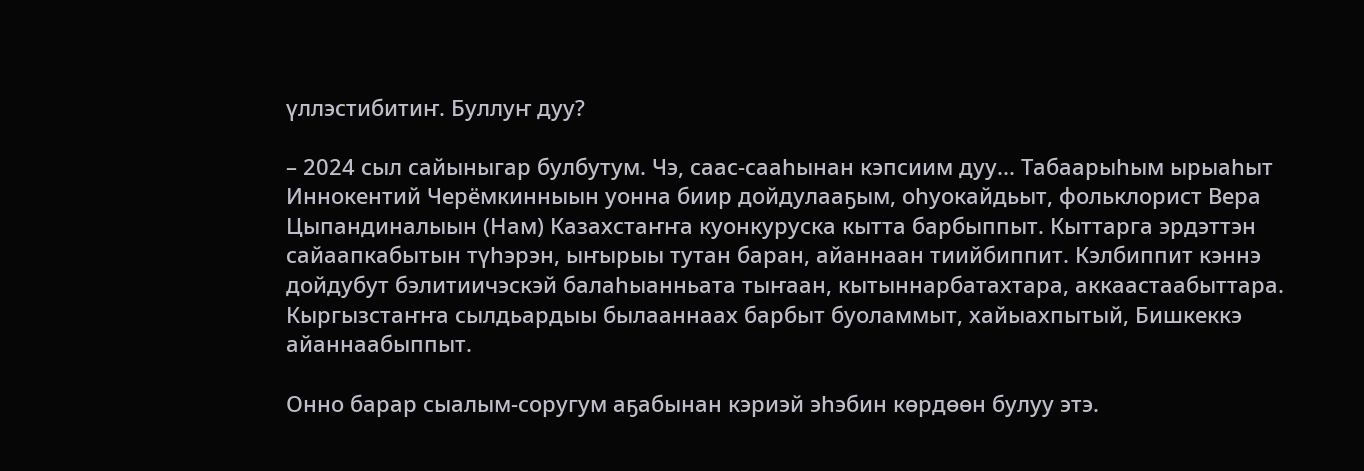үллэстибитиҥ. Буллуҥ дуу?

– 2024 сыл сайыныгар булбутум. Чэ, саас-сааһынан кэпсиим дуу... Табаарыһым ырыаһыт Иннокентий Черёмкинныын уонна биир дойдулааҕым, оһуокайдьыт, фольклорист Вера Цыпандиналыын (Нам) Казахстаҥҥа куонкуруска кытта барбыппыт. Кыттарга эрдэттэн сайаапкабытын түһэрэн, ыҥырыы тутан баран, айаннаан тиийбиппит. Кэлбиппит кэннэ дойдубут бэлитиичэскэй балаһыанньата тыҥаан, кытыннарбатахтара, аккаастаабыттара. Кыргызстаҥҥа сылдьардыы былааннаах барбыт буоламмыт, хайыахпытый, Бишкеккэ айаннаабыппыт.

Онно барар сыалым-соругум аҕабынан кэриэй эһэбин көрдөөн булуу этэ.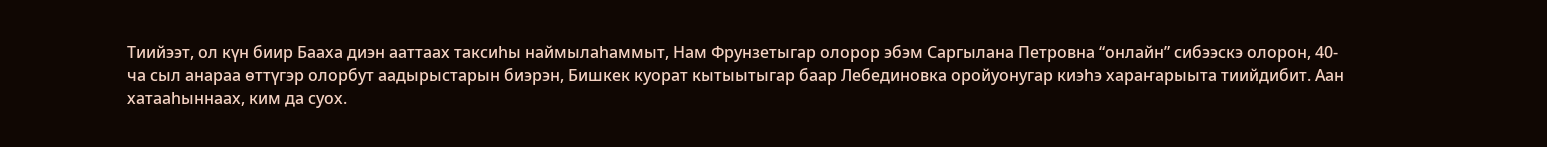Тиийээт, ол күн биир Бааха диэн ааттаах таксиһы наймылаһаммыт, Нам Фрунзетыгар олорор эбэм Саргылана Петровна “онлайн” сибээскэ олорон, 40-ча сыл анараа өттүгэр олорбут аадырыстарын биэрэн, Бишкек куорат кытыытыгар баар Лебединовка оройуонугар киэһэ хараҥарыыта тиийдибит. Аан хатааһыннаах, ким да суох.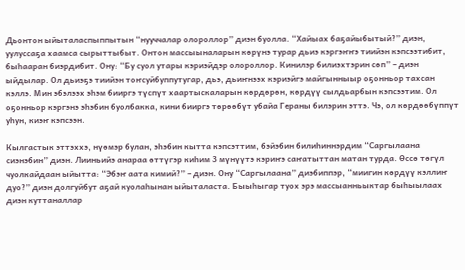Дьонтон ыйыталаспыппытын “нууччалар олороллор” диэн буолла. “Хайыах баҕайыбытый?” диэн, уулуссаҕа хаамса сырыттыбыт. Онтон массыыналарын көрүнэ турар дьиэ кэргэҥҥэ тиийэн кэпсээтибит, быһааран биэрдибит. Ону: “Бу суол утары кэриэйдэр олороллор. Кинилэр билиэхтэрин сөп” – диэн ыйдылар. Ол дьиэҕэ тиийэн тоҥсуйбуппутугар, дьэ, дьиҥнээх кэриэйгэ майгынныыр оҕонньор тахсан кэллэ. Мин эбэлээх эһэм бииргэ түспүт хаартыскаларын көрдөрөн, көрдүү сылдьарбын кэпсээтим. Ол оҕонньор кэргэнэ эһэбин буолбакка, кини бииргэ төрөөбүт убайа Гераны билэрин эттэ. Чэ, ол көрдөөбүппүт уһун, киэҥ кэпсээн.

Кылгастык эттэххэ, нүөмэр булан, эһэбин кытта кэпсэттим, бэйэбин билиһиннэрдим “Саргылаана сиэнэбин” диэн. Лииньийэ анараа өттүгэр киһим 3 мүнүүтэ кэриҥэ саҥатыттан матан турда. Өссө төгүл чуолкайдаан ыйытта: “Эбэҥ аата кимий?” – диэн. Ону “Саргылаана” диэбиппэр, “миигин көрдүү кэллиҥ дуо?” диэн долгуйбут аҕай куолаһынан ыйыталаста. Быыһыгар туох эрэ массыанньыктар быһыылаах диэн куттаналлар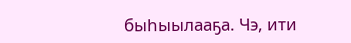быһыылааҕа. Чэ, ити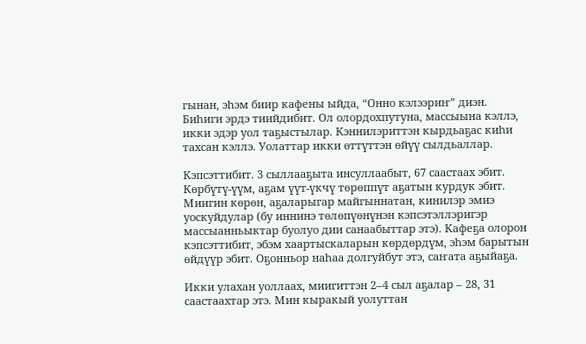гынан, эһэм биир кафены ыйда, “Онно кэлээриҥ” диэн. Биһиги эрдэ тиийдибит. Ол олордохпутуна, массыына кэллэ, икки эдэр уол таҕыстылар. Кэннилэриттэн кырдьаҕас киһи тахсан кэллэ. Уолаттар икки өттүттэн өйүү сылдьаллар.

Кэпсэттибит. 3 сыллааҕыта инсуллаабыт, 67 саастаах эбит. Көрбүтү-үүм, аҕам үүт-үкчү төрөппүт аҕатын курдук эбит. Миигин көрөн, аҕаларыгар майгыннатан, кинилэр эмиэ уоскуйдулар (бу иннинэ төлөпүөнүнэн кэпсэтэллэригэр массыанньыктар буолуо дии санаабыттар этэ). Кафеҕа олорон кэпсэттибит, эбэм хаартыскаларын көрдөрдүм, эһэм барытын өйдүүр эбит. Оҕонньор наһаа долгуйбут этэ, саҥата аҕыйаҕа.

Икки улахан уоллаах, миигиттэн 2–4 сыл аҕалар – 28, 31 саастаахтар этэ. Мин кыракый уолуттан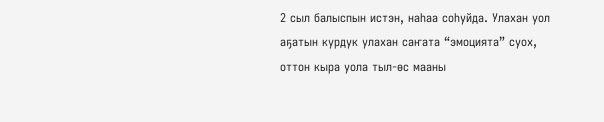2 сыл балыспын истэн, наһаа соһуйда. Улахан уол аҕатын курдук улахан саҥата “эмоцията” суох, оттон кыра уола тыл-өс мааны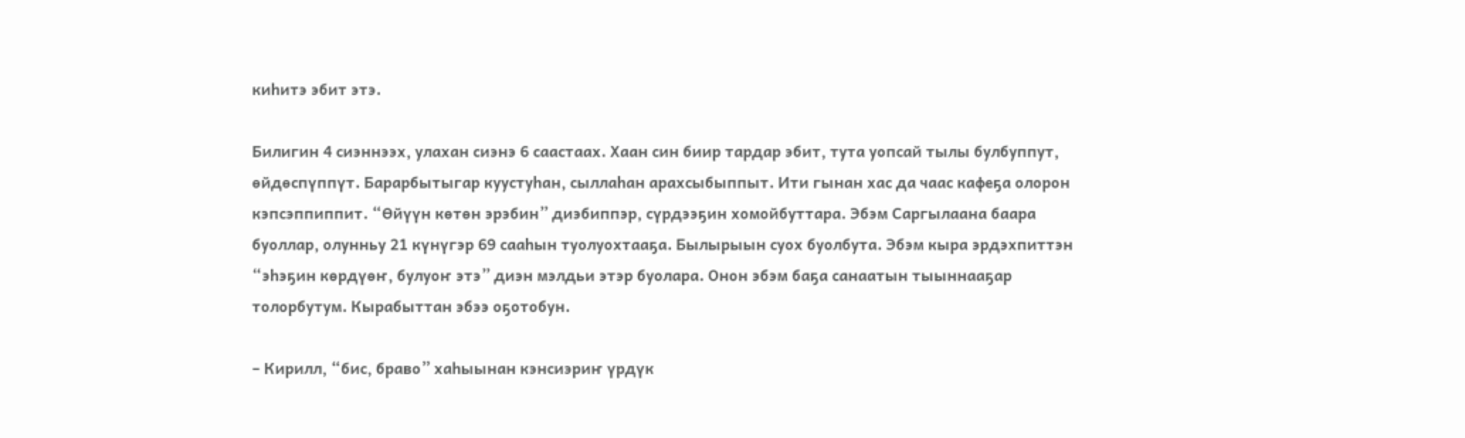киһитэ эбит этэ.

Билигин 4 сиэннээх, улахан сиэнэ 6 саастаах. Хаан син биир тардар эбит, тута уопсай тылы булбуппут, өйдөспүппүт. Барарбытыгар куустуһан, сыллаһан арахсыбыппыт. Ити гынан хас да чаас кафеҕа олорон кэпсэппиппит. “Өйүүн көтөн эрэбин” диэбиппэр, сүрдээҕин хомойбуттара. Эбэм Саргылаана баара буоллар, олунньу 21 күнүгэр 69 сааһын туолуохтааҕа. Былырыын суох буолбута. Эбэм кыра эрдэхпиттэн “эһэҕин көрдүөҥ, булуоҥ этэ” диэн мэлдьи этэр буолара. Онон эбэм баҕа санаатын тыыннааҕар толорбутум. Кырабыттан эбээ оҕотобун.

– Кирилл, “бис, браво” хаһыынан кэнсиэриҥ үрдүк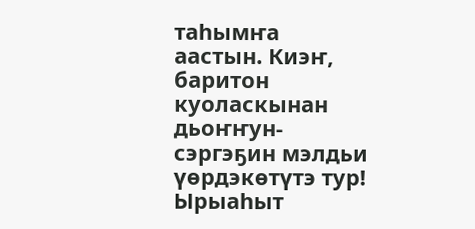таһымҥа аастын. Киэҥ, баритон куоласкынан дьоҥҥун-сэргэҕин мэлдьи үөрдэкөтүтэ тур! Ырыаһыт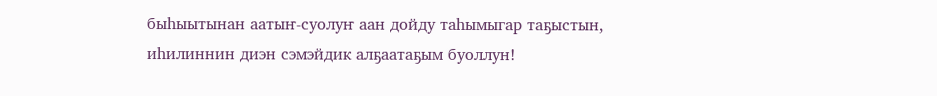быһыытынан аатыҥ-суолуҥ аан дойду таһымыгар таҕыстын, иһилиннин диэн сэмэйдик алҕаатаҕым буоллун!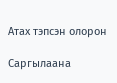Атах тэпсэн олорон

Саргылаана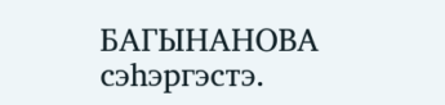БАГЫНАНОВА сэһэргэстэ.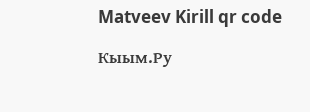Matveev Kirill qr code

Кыым.Ру